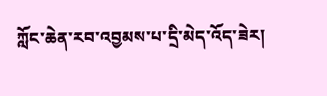ཀློང་ཆེན་རབ་འབྱམས་པ་དྲི་མེད་འོད་ཟེར།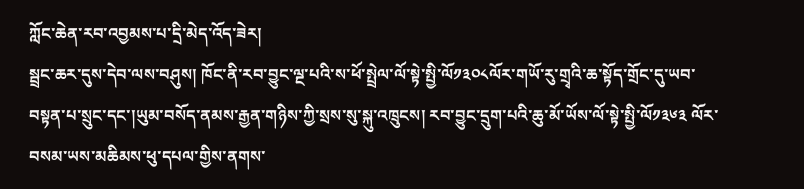ཀློང་ཆེན་རབ་འབྱམས་པ་དྲི་མེད་འོད་ཟེར།
སྦྲང་ཆར་དུས་དེབ་ལས་བཤུས། ཁོང་ནི་རབ་བྱུང་ལྔ་པའི་ས་ཕོ་སྤྲེལ་ལོ་སྟེ་སྤྱི་ལོ༡༣༠༨ལོར་གཡོ་རུ་གྲྭའི་ཆ་སྟོད་གྲོང་དུ་ཡབ་བསྟན་པ་སྲུང་དང་།ཡུམ་བསོད་ནམས་རྒྱན་གཉིས་ཀྱི་སྲས་སུ་སྐུ་འཁྲུངས། རབ་བྱུང་དྲུག་པའི་ཆུ་མོ་ཡོས་ལོ་སྟེ་སྤྱི་ལོ༡༣༦༣ ལོར་བསམ་ཡས་མཆིམས་ཕུ་དཔལ་གྱིས་ནགས་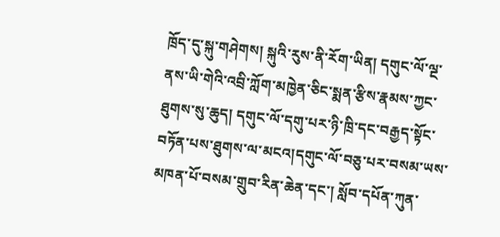ཁྲོད་དུ་སྐུ་གཤེགས། སྐུའི་རུས་ནི་རོག་ཡིན། དགུང་ལོ་ལྔ་ནས་ཡི་གེའི་འབྲི་ཀློག་མཁྱེན་ཅིང་སྨན་རྩིས་རྣམས་ཀྱང་ཐུགས་སུ་ཆུད། དགུང་ལོ་དགུ་པར་ཉི་ཁྲི་དང་བརྒྱད་སྟོང་བཏོན་པས་ཐུགས་ལ་མངའ།དགུང་ལོ་བཅུ་པར་བསམ་ཡས་མཁན་པོ་བསམ་གྲུབ་རིན་ཆེན་དང་། སློབ་དཔོན་ཀུན་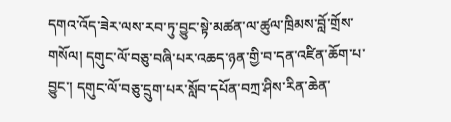དགའ་འོད་ཟེར་ལས་རབ་ཏུ་བྱུང་སྟེ་མཚན་ལ་ཚུལ་ཁྲིམས་བློ་གྲོས་གསོལ། དགུང་ལོ་བཅུ་བཞི་པར་འཆད་ཉན་གྱི་བ་དན་འཛིན་ཆོག་པ་བྱུང་། དགུང་ལོ་བཅུ་དྲུག་པར་སློབ་དཔོན་བཀྲ་ཤིས་རིན་ཆེན་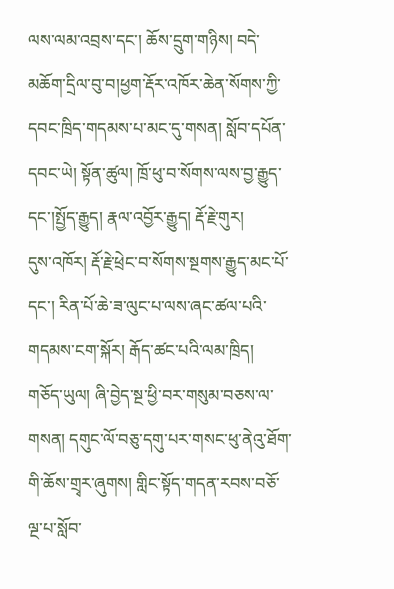ལས་ལམ་འབྲས་དང་། ཆོས་དྲུག་གཉིས། བདེ་མཆོག་དྲིལ་བུ་བ།ཕྱག་རྡོར་འཁོར་ཆེན་སོགས་ཀྱི་དབང་ཁྲིད་གདམས་པ་མང་དུ་གསན། སློབ་དཔོན་དབང་ཡེ། སྟོན་ཚུལ། ཁྲོ་ཕུ་བ་སོགས་ལས་བྱ་རྒྱུད་དང་།སྤྱོད་རྒྱུད། རྣལ་འབྱོར་རྒྱུད། རྡོ་རྗེ་གུར།
དུས་འཁོར། རྡོ་རྗེ་ཕྲེང་བ་སོགས་སྔགས་རྒྱུད་མང་པོ་དང་། རིན་པོ་ཆེ་ཟ་ལུང་པ་ལས་ཞང་ཚལ་པའི་གདམས་ངག་སྐོར། རྒོད་ཚང་པའི་ལམ་ཁྲིད། གཅོད་ཡུལ། ཞི་བྱེད་སྔ་ཕྱི་བར་གསུམ་བཅས་ལ་གསན། དགུང་ལོ་བཅུ་དགུ་པར་གསང་ཕུ་ནེའུ་ཐོག་གི་ཆོས་གྲྭར་ཞུགས། གླིང་སྟོད་གདན་རབས་བཅོ་ལྔ་པ་སློབ་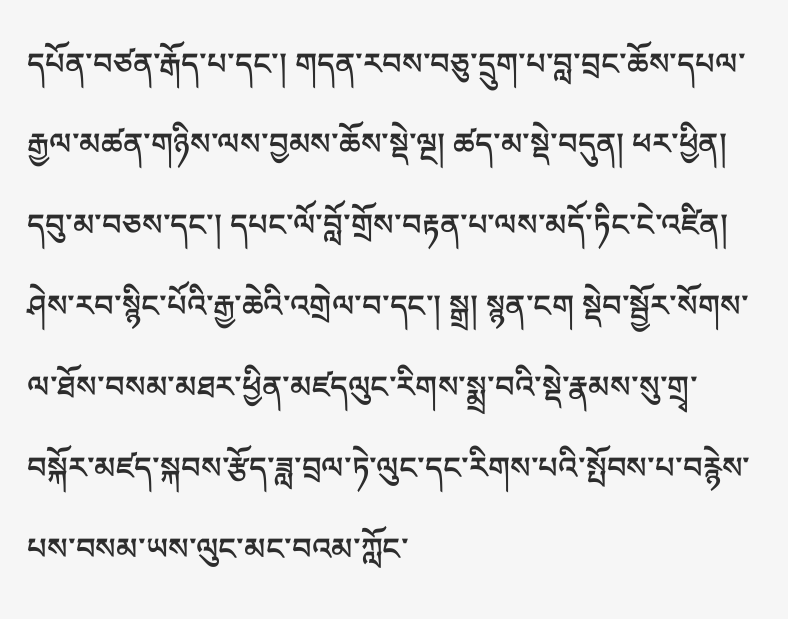དཔོན་བཙན་རྒོད་པ་དང་། གདན་རབས་བཅུ་དྲུག་པ་བླ་བྲང་ཆོས་དཔལ་རྒྱལ་མཚན་གཉིས་ལས་བྱམས་ཆོས་སྡེ་ལྔ། ཚད་མ་སྡེ་བདུན། ཕར་ཕྱིན། དབུ་མ་བཅས་དང་། དཔང་ལོ་བློ་གྲོས་བརྟན་པ་ལས་མདོ་ཏིང་ངེ་འཛིན། ཤེས་རབ་སྙིང་པོའི་རྒྱ་ཆེའི་འགྲེལ་བ་དང་། སྒྲ། སྙན་ངག སྡེབ་སྦྱོར་སོགས་ལ་ཐོས་བསམ་མཐར་ཕྱིན་མཛདལུང་རིགས་སྨྲ་བའི་སྡེ་རྣམས་སུ་གྲྭ་བསྐོར་མཛད་སྐབས་རྩོད་ཟླ་བྲལ་ཏེ་ལུང་དང་རིགས་པའི་སྤོབས་པ་བརྙེས་པས་བསམ་ཡས་ལུང་མང་བའམ་ཀློང་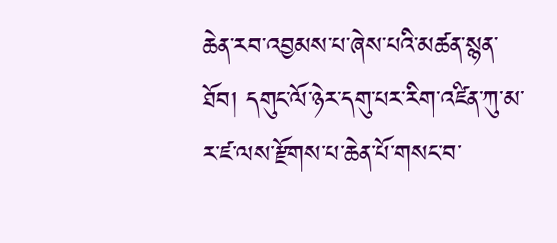ཆེན་རབ་འབྱམས་པ་ཞེས་པའི་མཚན་སྙན་ཐོབ། དགུང་ལོ་ཉེར་དགུ་པར་རིག་འཛིན་ཀུ་མ་ར་ཛ་ལས་རྫོགས་པ་ཆེན་པོ་གསང་བ་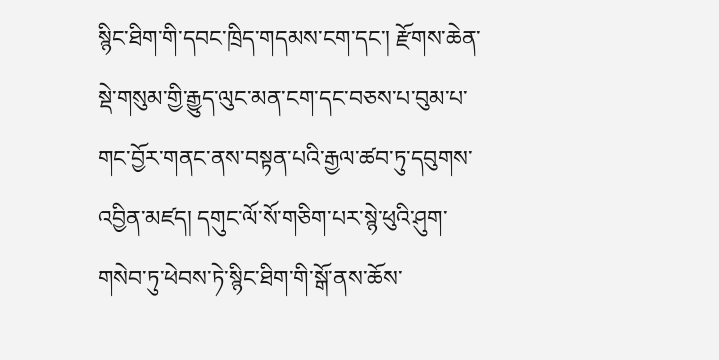སྙིང་ཐིག་གི་དབང་ཁྲིད་གདམས་ངག་དང་། རྫོགས་ཆེན་སྡེ་གསུམ་གྱི་རྒྱུད་ལུང་མན་ངག་དང་བཅས་པ་བུམ་པ་གང་བྱོར་གནང་ནས་བསྟན་པའི་རྒྱལ་ཚབ་ཏུ་དབུགས་འབྱིན་མཛད། དགུང་ལོ་སོ་གཅིག་པར་སྙེ་ཕུའི་ཤུག་གསེབ་ཏུ་ཕེབས་ཏེ་སྙིང་ཐིག་གི་སྒོ་ནས་ཆོས་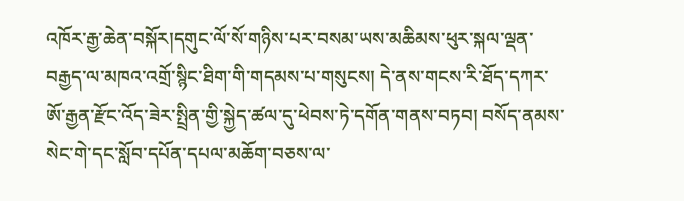འཁོར་རྒྱ་ཆེན་བསྐོར།དགུང་ལོ་སོ་གཉིས་པར་བསམ་ཡས་མཆིམས་ཕུར་སྐལ་ལྡན་བརྒྱད་ལ་མཁའ་འགྲོ་སྙིང་ཐིག་གི་གདམས་པ་གསུངས། དེ་ནས་གངས་རི་ཐོད་དཀར་ཨོ་རྒྱན་རྫོང་འོད་ཟེར་སྤྲིན་གྱི་སྐྱེད་ཚལ་དུ་ཕེབས་ཏེ་དགོན་གནས་བཏབ། བསོད་ནམས་སེང་གེ་དང་སློབ་དཔོན་དཔལ་མཆོག་བཅས་ལ་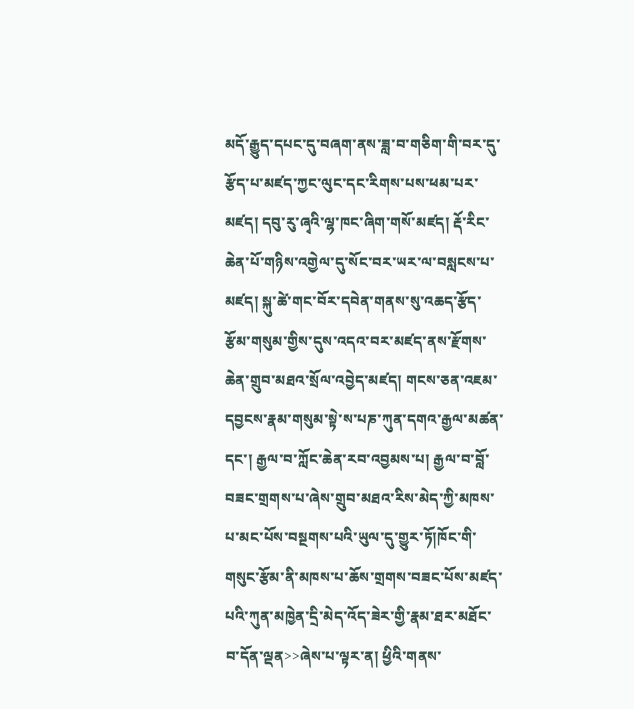མདོ་རྒྱུད་དཔང་དུ་བཞག་ནས་ཟླ་བ་གཅིག་གི་བར་དུ་རྩོད་པ་མཛད་ཀྱང་ལུང་དང་རིགས་པས་ཕམ་པར་མཛད། དབུ་རུ་ཞྭའི་ལྷ་ཁང་ཞིག་གསོ་མཛད། རྡོ་རིང་ཆེན་པོ་གཉིས་འགྱེལ་དུ་སོང་བར་ཡར་ལ་བསླངས་པ་མཛད། སྐུ་ཚེ་གང་བོར་དབེན་གནས་སུ་འཆད་རྩོད་རྩོམ་གསུམ་གྱིས་དུས་འདའ་བར་མཛད་ནས་རྫོགས་ཆེན་གྲུབ་མཐའ་སྲོལ་འབྱེད་མཛད། གངས་ཅན་འཇམ་དབྱངས་རྣམ་གསུམ་སྟེ་ས་པཎ་ཀུན་དགའ་རྒྱལ་མཚན་དང་། རྒྱལ་བ་ཀློང་ཆེན་རབ་འབྱམས་པ། རྒྱལ་བ་བློ་བཟང་གྲགས་པ་ཞེས་གྲུབ་མཐའ་རིས་མེད་ཀྱི་མཁས་པ་མང་པོས་བསྔགས་པའི་ཡུལ་དུ་གྱུར་ཏོ།ཁོང་གི་གསུང་རྩོམ་ནི་མཁས་པ་ཆོས་གྲགས་བཟང་པོས་མཛད་པའི་ཀུན་མཁྱེན་དྲི་མེད་འོད་ཟེར་གྱི་རྣམ་ཐར་མཐོང་བ་དོན་ལྡན>>ཞེས་པ་ལྟར་ན། ཕྱིའི་གནས་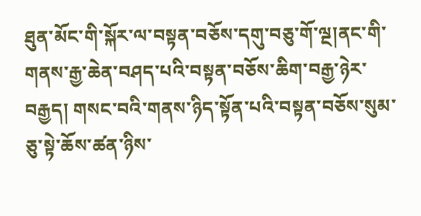ཐུན་མོང་གི་སྐོར་ལ་བསྟན་བཅོས་དགུ་བཅུ་གོ་ལྔ།ནང་གི་གནས་རྒྱ་ཆེན་བཤད་པའི་བསྟན་བཅོས་ཆིག་བརྒྱ་ཉེར་བརྒྱད། གསང་བའི་གནས་ཉིད་སྟོན་པའི་བསྟན་བཅོས་སུམ་ཅུ་སྟེ་ཆོས་ཚན་ཉིས་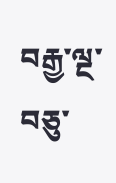བརྒྱ་ལྔ་བཅུ་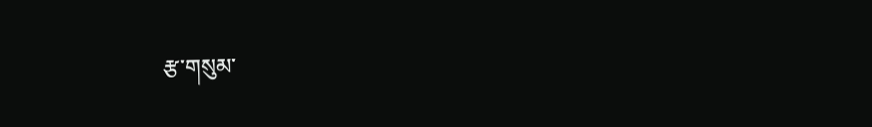རྩ་གསུམ་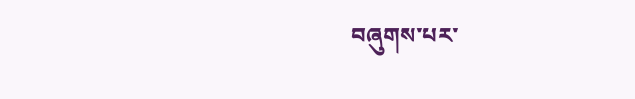བཞུགས་པར་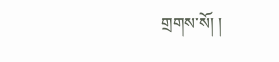གྲགས་སོ། །